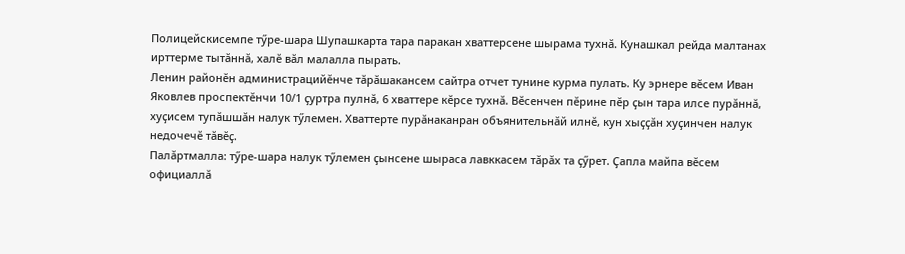Полицейскисемпе тӳре-шара Шупашкарта тара паракан хваттерсене шырама тухнӑ. Кунашкал рейда малтанах ирттерме тытӑннӑ, халӗ вӑл малалла пырать.
Ленин районӗн администрацийӗнче тӑрӑшакансем сайтра отчет тунине курма пулать. Ку эрнере вӗсем Иван Яковлев проспектӗнчи 10/1 ҫуртра пулнӑ, 6 хваттере кӗрсе тухнӑ. Вӗсенчен пӗрине пӗр ҫын тара илсе пурӑннӑ, хуҫисем тупӑшшӑн налук тӳлемен. Хваттерте пурӑнаканран объянительнӑй илнӗ, кун хыҫҫӑн хуҫинчен налук недочечӗ тӑвӗҫ.
Палӑртмалла: тӳре-шара налук тӳлемен ҫынсене шыраса лавккасем тӑрӑх та ҫӳрет. Ҫапла майпа вӗсем официаллӑ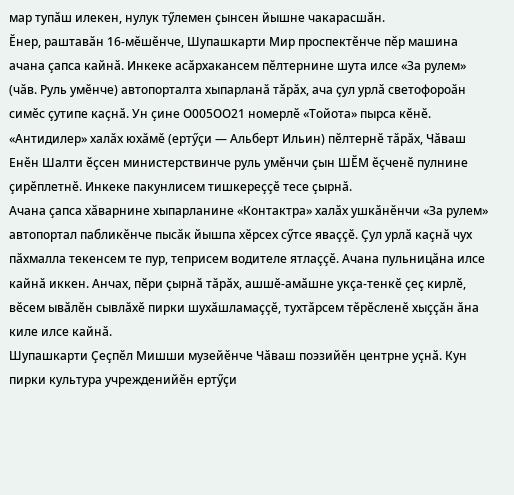мар тупӑш илекен, нулук тӳлемен ҫынсен йышне чакарасшӑн.
Ӗнер, раштавӑн 16-мӗшӗнче, Шупашкарти Мир проспектӗнче пӗр машина ачана ҫапса кайнӑ. Инкеке асӑрхакансем пӗлтернине шута илсе «За рулем» (чӑв. Руль умӗнче) автопорталта хыпарланӑ тӑрӑх, ача ҫул урлӑ светофороӑн симӗс ҫутипе каҫнӑ. Ун ҫине О005ОО21 номерлӗ «Тойота» пырса кӗнӗ.
«Антидилер» халӑх юхӑмӗ (ертӳҫи — Альберт Ильин) пӗлтернӗ тӑрӑх, Чӑваш Енӗн Шалти ӗҫсен министерствинче руль умӗнчи ҫын ШӖМ ӗҫченӗ пулнине ҫирӗплетнӗ. Инкеке пакунлисем тишкереҫҫӗ тесе ҫырнӑ.
Ачана ҫапса хӑварнине хыпарланине «Контактра» халӑх ушкӑнӗнчи «За рулем» автопортал пабликӗнче пысӑк йышпа хӗрсех сӳтсе яваҫҫӗ. Ҫул урлӑ каҫнӑ чух пӑхмалла текенсем те пур, теприсем водителе ятлаҫҫӗ. Ачана пульницӑна илсе кайнӑ иккен. Анчах, пӗри ҫырнӑ тӑрӑх, ашшӗ-амӑшне укҫа-тенкӗ ҫеҫ кирлӗ, вӗсем ывӑлӗн сывлӑхӗ пирки шухӑшламаҫҫӗ, тухтӑрсем тӗрӗсленӗ хыҫҫӑн ӑна киле илсе кайнӑ.
Шупашкарти Ҫеҫпӗл Мишши музейӗнче Чӑваш поэзийӗн центрне уҫнӑ. Кун пирки культура учрежденийӗн ертӳҫи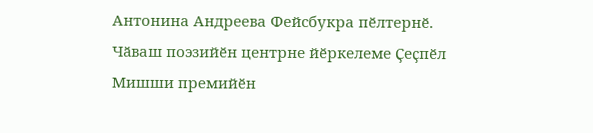Антонина Андреева Фейсбукра пӗлтернӗ.
Чӑваш поэзийӗн центрне йӗркелеме Ҫеҫпӗл Мишши премийӗн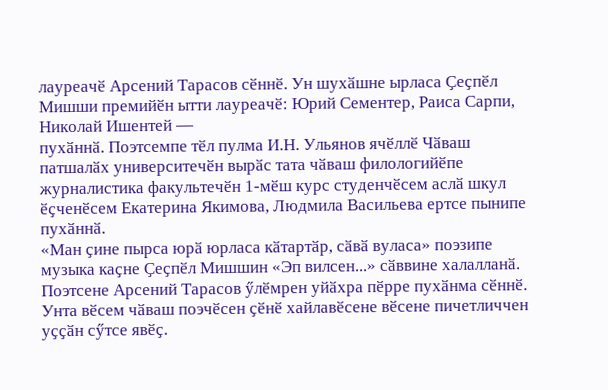лауреачӗ Арсений Тарасов сӗннӗ. Ун шухӑшне ырласа Ҫеҫпӗл Мишши премийӗн ытти лауреачӗ: Юрий Сементер, Раиса Сарпи, Николай Ишентей —
пухӑннӑ. Поэтсемпе тӗл пулма И.Н. Ульянов ячӗллӗ Чӑваш патшалӑх университечӗн вырӑс тата чӑваш филологийӗпе журналистика факультечӗн 1-мӗш курс студенчӗсем аслӑ шкул ӗҫченӗсем Екатерина Якимова, Людмила Васильева ертсе пынипе пухӑннӑ.
«Ман ҫине пырса юрӑ юрласа кӑтартӑр, сӑвӑ вуласа» поэзипе музыка каҫне Ҫеҫпӗл Мишшин «Эп вилсен...» сӑввине халалланӑ.
Поэтсене Арсений Тарасов ӳлӗмрен уйӑхра пӗрре пухӑнма сӗннӗ. Унта вӗсем чӑваш поэчӗсен ҫӗнӗ хайлавӗсене вӗсене пичетличчен уҫҫӑн сӳтсе явӗҫ.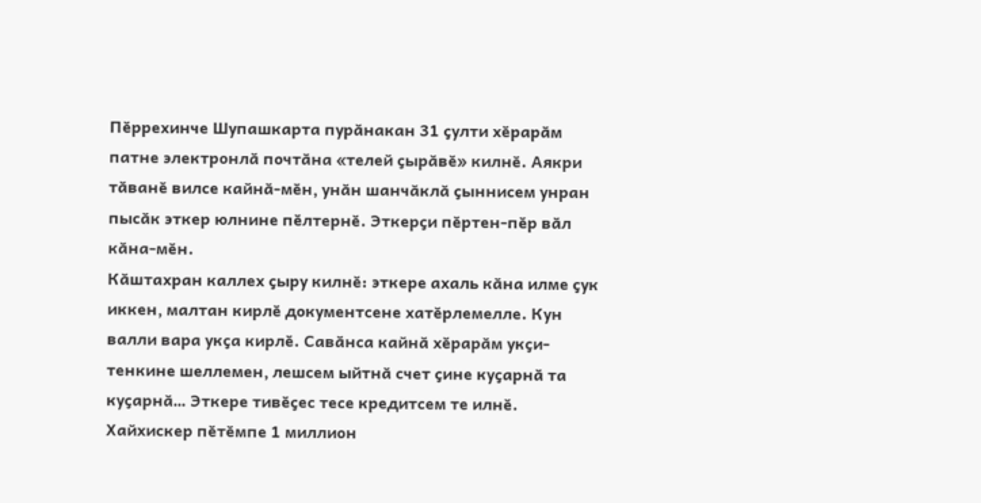Пӗррехинче Шупашкарта пурӑнакан 31 ҫулти хӗрарӑм патне электронлӑ почтӑна «телей ҫырӑвӗ» килнӗ. Аякри тӑванӗ вилсе кайнӑ-мӗн, унӑн шанчӑклӑ ҫыннисем унран пысӑк эткер юлнине пӗлтернӗ. Эткерҫи пӗртен-пӗр вӑл кӑна-мӗн.
Кӑштахран каллех ҫыру килнӗ: эткере ахаль кӑна илме ҫук иккен, малтан кирлӗ документсене хатӗрлемелле. Кун валли вара укҫа кирлӗ. Савӑнса кайнӑ хӗрарӑм укҫи-тенкине шеллемен, лешсем ыйтнӑ счет ҫине куҫарнӑ та куҫарнӑ… Эткере тивӗҫес тесе кредитсем те илнӗ. Хайхискер пӗтӗмпе 1 миллион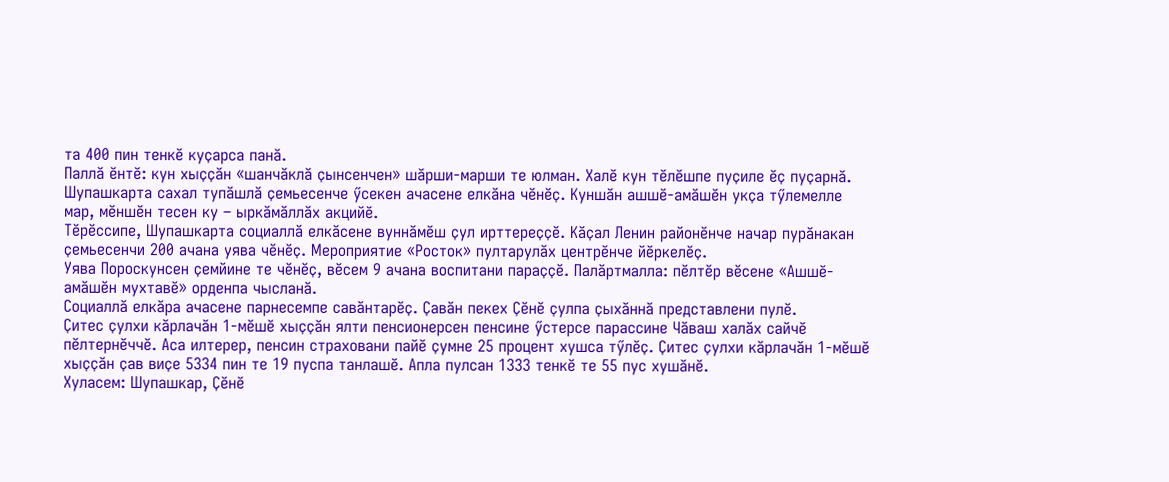та 400 пин тенкӗ куҫарса панӑ.
Паллӑ ӗнтӗ: кун хыҫҫӑн «шанчӑклӑ ҫынсенчен» шӑрши-марши те юлман. Халӗ кун тӗлӗшпе пуҫиле ӗҫ пуҫарнӑ.
Шупашкарта сахал тупӑшлӑ ҫемьесенче ӳсекен ачасене елкӑна чӗнӗҫ. Куншӑн ашшӗ-амӑшӗн укҫа тӳлемелле мар, мӗншӗн тесен ку – ыркӑмӑллӑх акцийӗ.
Тӗрӗссипе, Шупашкарта социаллӑ елкӑсене вуннӑмӗш ҫул ирттереҫҫӗ. Кӑҫал Ленин районӗнче начар пурӑнакан ҫемьесенчи 200 ачана уява чӗнӗҫ. Мероприятие «Росток» пултарулӑх центрӗнче йӗркелӗҫ.
Уява Пороскунсен ҫемйине те чӗнӗҫ, вӗсем 9 ачана воспитани параҫҫӗ. Палӑртмалла: пӗлтӗр вӗсене «Ашшӗ-амӑшӗн мухтавӗ» орденпа чысланӑ.
Социаллӑ елкӑра ачасене парнесемпе савӑнтарӗҫ. Ҫавӑн пекех Ҫӗнӗ ҫулпа ҫыхӑннӑ представлени пулӗ.
Ҫитес ҫулхи кӑрлачӑн 1-мӗшӗ хыҫҫӑн ялти пенсионерсен пенсине ӳстерсе парассине Чӑваш халӑх сайчӗ пӗлтернӗччӗ. Аса илтерер, пенсин страховани пайӗ ҫумне 25 процент хушса тӳлӗҫ. Ҫитес ҫулхи кӑрлачӑн 1-мӗшӗ хыҫҫӑн ҫав виҫе 5334 пин те 19 пуспа танлашӗ. Апла пулсан 1333 тенкӗ те 55 пус хушӑнӗ.
Хуласем: Шупашкар, Ҫӗнӗ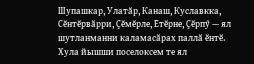Шупашкар, Улатӑр, Канаш, Куславкка, Сӗнтӗрвӑрри, Ҫӗмӗрле, Етӗрне, Ҫӗрпӳ — ял шутланманни каламасӑрах паллӑ ӗнтӗ. Хула йышши поселоксем те ял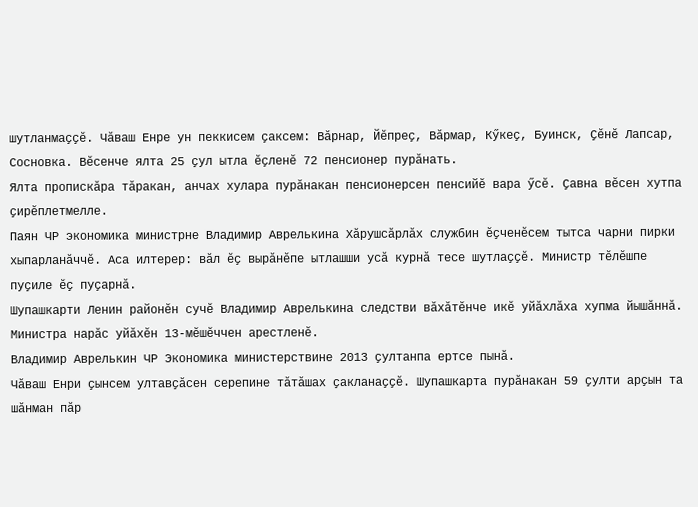шутланмаҫҫӗ. Чӑваш Енре ун пеккисем ҫаксем: Вӑрнар, Йӗпреҫ, Вӑрмар, Кӳкеҫ, Буинск, Ҫӗнӗ Лапсар, Сосновка. Вӗсенче ялта 25 ҫул ытла ӗҫленӗ 72 пенсионер пурӑнать.
Ялта пропискӑра тӑракан, анчах хулара пурӑнакан пенсионерсен пенсийӗ вара ӳсӗ. Ҫавна вӗсен хутпа ҫирӗплетмелле.
Паян ЧР экономика министрне Владимир Аврелькина Хӑрушсӑрлӑх службин ӗҫченӗсем тытса чарни пирки хыпарланӑччӗ. Аса илтерер: вӑл ӗҫ вырӑнӗпе ытлашши усӑ курнӑ тесе шутлаҫҫӗ. Министр тӗлӗшпе пуҫиле ӗҫ пуҫарнӑ.
Шупашкарти Ленин районӗн сучӗ Владимир Аврелькина следстви вӑхӑтӗнче икӗ уйӑхлӑха хупма йышӑннӑ. Министра нарӑс уйӑхӗн 13-мӗшӗччен арестленӗ.
Владимир Аврелькин ЧР Экономика министерствине 2013 ҫултанпа ертсе пынӑ.
Чӑваш Енри ҫынсем ултавҫӑсен серепине тӑтӑшах ҫакланаҫҫӗ. Шупашкарта пурӑнакан 59 ҫулти арҫын та шӑнман пӑр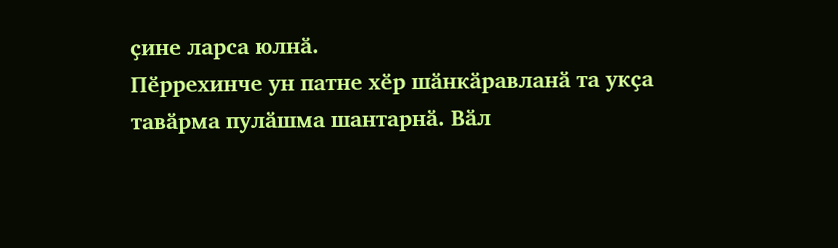ҫине ларса юлнӑ.
Пӗррехинче ун патне хӗр шӑнкӑравланӑ та укҫа тавӑрма пулӑшма шантарнӑ. Вӑл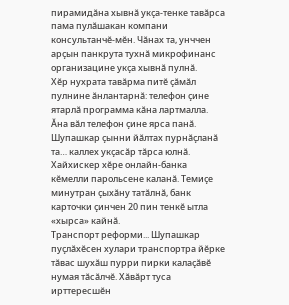пирамидӑна хывнӑ укҫа-тенке тавӑрса пама пулӑшакан компани консультанчӗ-мӗн. Чӑнах та, унччен арҫын панкрута тухнӑ микрофинанс организацине укҫа хывнӑ пулнӑ.
Хӗр нухрата тавӑрма питӗ ҫӑмӑл пулнине ӑнлантарнӑ: телефон ҫине ятарлӑ программа кӑна лартмалла. Ӑна вӑл телефон ҫине ярса панӑ. Шупашкар ҫынни йӑлтах пурнӑҫланӑ та… каллех укҫасӑр тӑрса юлнӑ. Хайхискер хӗре онлайн-банка кӗмелли парольсене каланӑ. Темиҫе минутран ҫыхӑну татӑлнӑ, банк карточки ҫинчен 20 пин тенкӗ ытла «хырса» кайнӑ.
Транспорт реформи... Шупашкар пуҫлӑхӗсен хулари транспортра йӗрке тӑвас шухӑш пурри пирки калаҫӑвӗ нумая тӑсӑлчӗ. Хӑвӑрт туса ирттересшӗн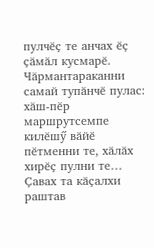пулчӗҫ те анчах ӗҫ ҫӑмӑл кусмарӗ. Чӑрмантараканни самай тупӑнчӗ пулас: хӑш-пӗр маршрутсемпе килӗшӳ вӑйӗ пӗтменни те, хӑлӑх хирӗҫ пулни те… Ҫавах та кӑҫалхи раштав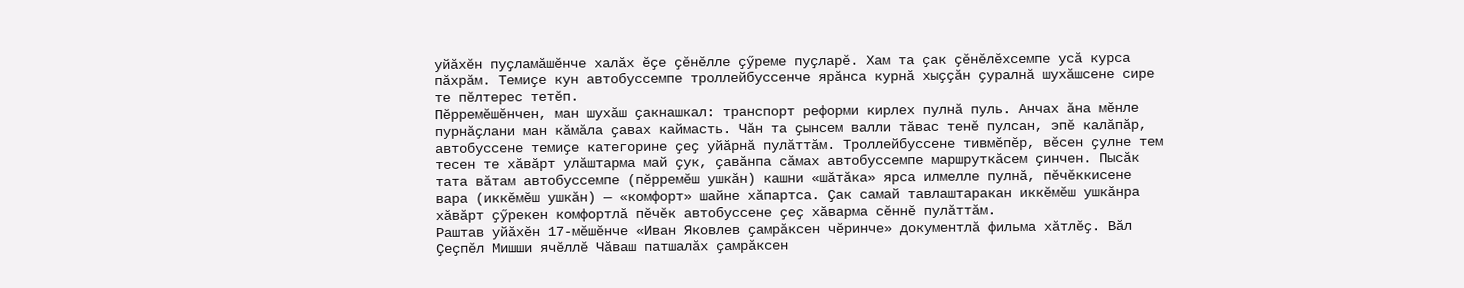уйӑхӗн пуҫламӑшӗнче халӑх ӗҫе ҫӗнӗлле ҫӳреме пуҫларӗ. Хам та ҫак ҫӗнӗлӗхсемпе усӑ курса пӑхрӑм. Темиҫе кун автобуссемпе троллейбуссенче ярӑнса курнӑ хыҫҫӑн ҫуралнӑ шухӑшсене сире те пӗлтерес тетӗп.
Пӗрремӗшӗнчен, ман шухӑш ҫакнашкал: транспорт реформи кирлех пулнӑ пуль. Анчах ӑна мӗнле пурнӑҫлани ман кӑмӑла ҫавах каймасть. Чӑн та ҫынсем валли тӑвас тенӗ пулсан, эпӗ калӑпӑр, автобуссене темиҫе категорине ҫеҫ уйӑрнӑ пулӑттӑм. Троллейбуссене тивмӗпӗр, вӗсен ҫулне тем тесен те хӑвӑрт улӑштарма май ҫук, ҫавӑнпа сӑмах автобуссемпе маршруткӑсем ҫинчен. Пысӑк тата вӑтам автобуссемпе (пӗрремӗш ушкӑн) кашни «шӑтӑка» ярса илмелле пулнӑ, пӗчӗккисене вара (иккӗмӗш ушкӑн) — «комфорт» шайне хӑпартса. Ҫак самай тавлаштаракан иккӗмӗш ушкӑнра хӑвӑрт ҫӳрекен комфортлӑ пӗчӗк автобуссене ҫеҫ хӑварма сӗннӗ пулӑттӑм.
Раштав уйӑхӗн 17-мӗшӗнче «Иван Яковлев ҫамрӑксен чӗринче» документлӑ фильма хӑтлӗҫ. Вӑл Ҫеҫпӗл Мишши ячӗллӗ Чӑваш патшалӑх ҫамрӑксен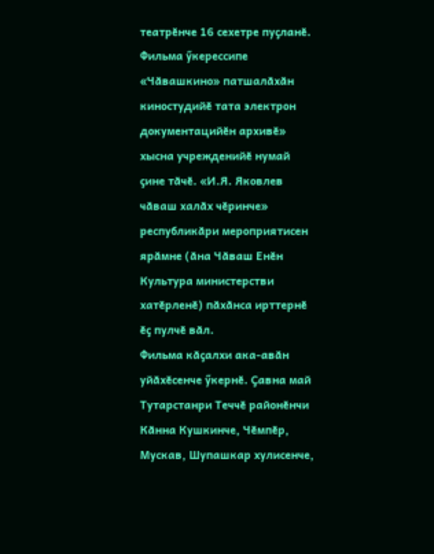театрӗнче 16 сехетре пуҫланӗ.
Фильма ӳкерессипе «Чӑвашкино» патшалӑхӑн киностудийӗ тата электрон документацийӗн архивӗ» хысна учрежденийӗ нумай ҫине тӑчӗ. «И.Я. Яковлев чӑваш халӑх чӗринче» республикӑри мероприятисен ярӑмне (ӑна Чӑваш Енӗн Культура министерстви хатӗрленӗ) пӑхӑнса ирттернӗ ӗҫ пулчӗ вӑл.
Фильма кӑҫалхи ака-авӑн уйӑхӗсенче ӳкернӗ. Ҫавна май Тутарстанри Теччӗ районӗнчи Кӑнна Кушкинче, Чӗмпӗр, Мускав, Шупашкар хулисенче,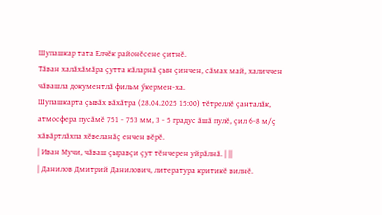Шупашкар тата Елчӗк районӗсене ҫитнӗ.
Тӑван халӑхӑмӑра ҫутта кӑларнӑ ҫын ҫинчен, сӑмах май, халиччен чӑвашла документлӑ фильм ӳкермен-ха.
Шупашкарта ҫывӑх вӑхӑтра (28.04.2025 15:00) тӗтреллӗ ҫанталӑк, атмосфера пусӑмӗ 751 - 753 мм, 3 - 5 градус ӑшӑ пулӗ, ҫил 6-8 м/ҫ хӑвӑртлӑхпа хӗвеланӑҫ енчен вӗрӗ.
| Иван Мучи, чӑваш ҫыравҫи ҫут тӗнчерен уйрӑлнӑ. | ||
| Данилов Дмитрий Данилович, литература критикӗ вилнӗ.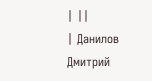| ||
| Данилов Дмитрий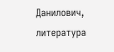Данилович, литература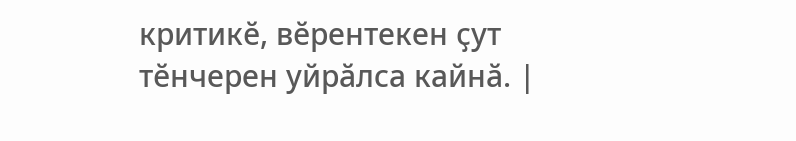критикӗ, вӗрентекен ҫут тӗнчерен уйрӑлса кайнӑ. |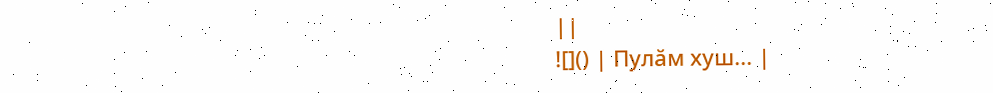||
![]() | Пулӑм хуш... |